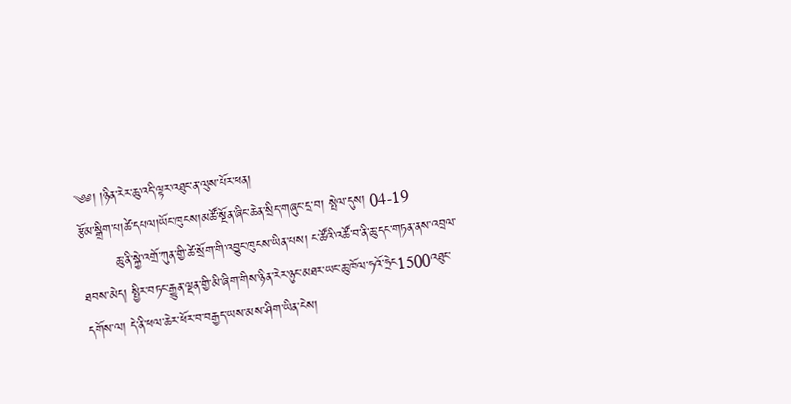༄༅། །ཉིན་རེར་ཆུ་འདི་ལྟར་འཐུང་ན་ལུས་པོར་ཕན།
རྩོམ་སྒྲིག་པ།ཚེ་དཔལ།ཡོང་ཁུངས།མཚོ་སྔོན་ཞིང་ཆེན་སྲིད་གཞུང་དྲ་བ། སྤེལ་དུས། 04-19
        ཆུ་ནི་སྐྱེ་འགྲོ་ཀུན་གྱི་ཚེ་སྲོག་གི་འབྱུང་ཁུངས་ཡིན་པས། ང་ཚོའི་འཚོ་བ་ནི་ཆུ་དང་གཏན་ནས་འབྲལ་ཐབས་མེད། སྤྱིར་བཏང་རྒྱུན་ལྡན་གྱི་མི་ཞིག་གིས་ཉིན་རེར་ཉུང་མཐར་ཡང་ཆུ་ཁོལ་ཧའོ་ཧྲེང1500འཐུང་དགོས་ལ། དེ་ནི་ཕལ་ཆེར་ཕོར་བ་བརྒྱད་ཡས་མས་ཤིག་ཡིན་ངེས།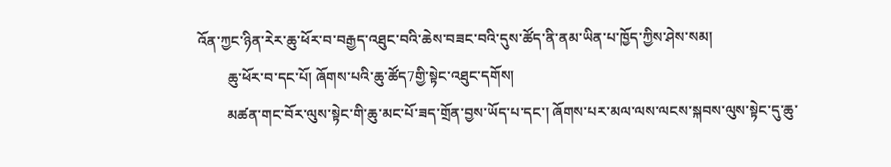འོན་ཀྱང་ཉིན་རེར་ཆུ་ཕོར་བ་བརྒྱད་འཐུང་བའི་ཆེས་བཟང་བའི་དུས་ཚོད་ནི་ནམ་ཡིན་པ་ཁྱོད་ཀྱིས་ཤེས་སམ།
        ཆུ་ཕོར་བ་དང་པོ། ཞོགས་པའི་ཆུ་ཚོད7གྱི་སྟེང་འཐུང་དགོས།
        མཚན་གང་བོར་ལུས་སྟེང་གི་ཆུ་མང་པོ་ཟད་གྲོན་བྱས་ཡོད་པ་དང་། ཞོགས་པར་མལ་ལས་ལངས་སྐབས་ལུས་སྟེང་དུ་ཆུ་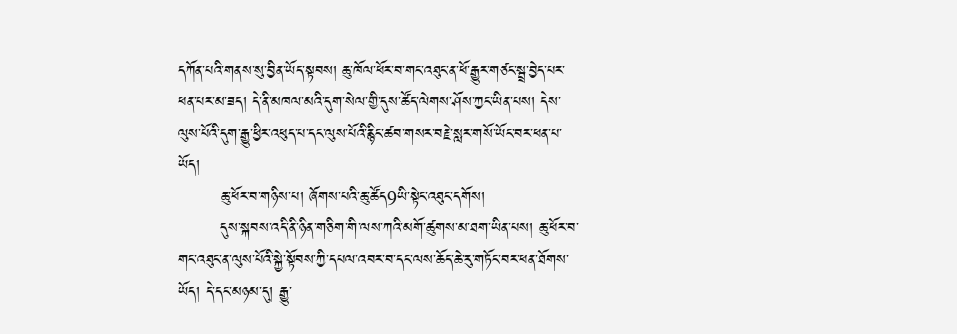དཀོན་པའི་གནས་སུ་བྱིན་ཡོད་སྟབས། ཆུ་ཁོལ་ཕོར་བ་གང་འཐུང་ན་ཕོ་རྒྱུར་གཙང་སྦྲ་བྱེད་པར་ཕན་པར་མ་ཟད། དེ་ནི་མཁལ་མའི་དུག་སེལ་གྱི་དུས་ཚོད་ལེགས་ཤོས་ཀྱང་ཡིན་པས། དེས་ལུས་པོའི་དུག་རྒྱུ་ཕྱིར་འཕུད་པ་དང་ལུས་པོའི་རྙིང་ཚབ་གསར་བརྗེ་སླར་གསོ་ཡོང་བར་ཕན་པ་ཡོད།
        ཆུ་ཕོར་བ་གཉིས་པ། ཞོགས་པའི་ཆུ་ཚོད9ཡི་སྟེང་འཐུང་དགོས།
        དུས་སྐབས་འདི་ནི་ཉིན་གཅིག་གི་ལས་ཀའི་མགོ་ཚུགས་མ་ཐག་ཡིན་པས། ཆུ་ཕོར་བ་གང་འཐུང་ན་ལུས་པོའི་སྐྱེ་སྟོབས་ཀྱི་དཔལ་འབར་བ་དང་ལས་ཆོད་ཆེ་རུ་གཏོང་བར་ཕན་ཐོགས་ཡོད། དེ་དང་མཉམ་དུ། རྒྱུ་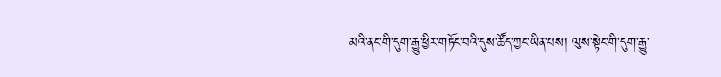མའི་ནང་གི་དུག་རྒྱུ་ཕྱིར་གཏོང་བའི་དུས་ཚོད་ཀྱང་ཡིན་པས། ལུས་སྟེང་གི་དུག་རྒྱུ་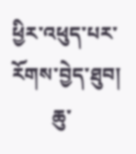ཕྱིར་འཕུད་པར་རོགས་བྱེད་ཐུབ།
        ཆུ་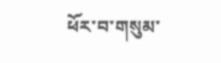ཕོར་བ་གསུམ་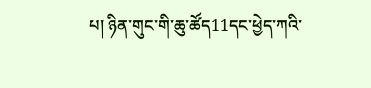པ། ཉིན་གུང་གི་ཆུ་ཚོད11དང་ཕྱེད་ཀའི་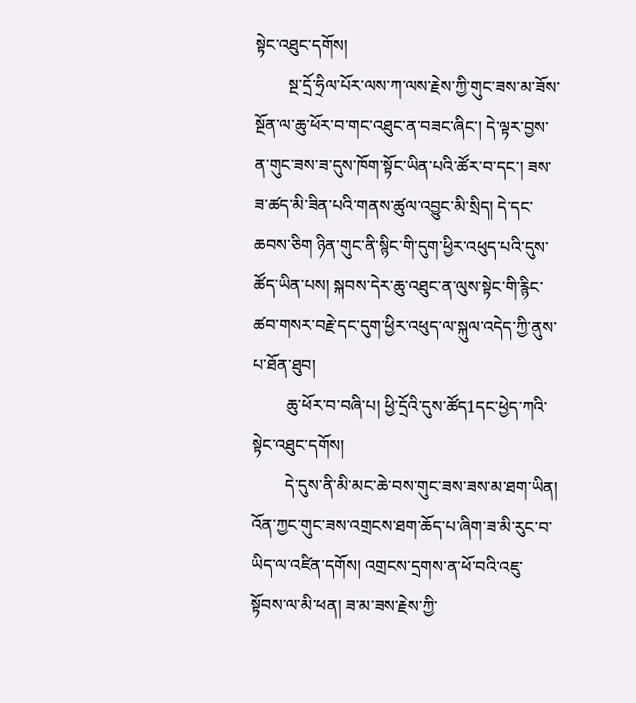སྟེང་འཐུང་དགོས།
        སྔ་དྲོ་ཧྲིལ་པོར་ལས་ཀ་ལས་རྗེས་ཀྱི་གུང་ཟས་མ་ཟོས་སྔོན་ལ་ཆུ་ཕོར་བ་གང་འཐུང་ན་བཟང་ཞིང་། དེ་ལྟར་བྱས་ན་གུང་ཟས་ཟ་དུས་ཁོག་སྟོང་ཡིན་པའི་ཚོར་བ་དང་། ཟས་ཟ་ཚད་མི་ཟིན་པའི་གནས་ཚུལ་འབྱུང་མི་སྲིད། དེ་དང་ཆབས་ཅིག ཉིན་གུང་ནི་སྙིང་གི་དུག་ཕྱིར་འཕུད་པའི་དུས་ཚོད་ཡིན་པས། སྐབས་དེར་ཆུ་འཐུང་ན་ལུས་སྟེང་གི་རྙིང་ཚབ་གསར་བརྗེ་དང་དུག་ཕྱིར་འཕུད་ལ་སྐུལ་འདེད་ཀྱི་ནུས་པ་ཐོན་ཐུབ།
        ཆུ་ཕོར་བ་བཞི་པ། ཕྱི་དྲོའི་དུས་ཚོད1དང་ཕྱེད་ཀའི་སྟེང་འཐུང་དགོས།
        དེ་དུས་ནི་མི་མང་ཆེ་བས་གུང་ཟས་ཟས་མ་ཐག་ཡིན། འོན་ཀྱང་གུང་ཟས་འགྲངས་ཐག་ཆོད་པ་ཞིག་ཟ་མི་རུང་བ་ཡིད་ལ་འཛིན་དགོས། འགྲངས་དྲགས་ན་ཕོ་བའི་འཇུ་སྟོབས་ལ་མི་ཕན། ཟ་མ་ཟས་རྗེས་ཀྱི་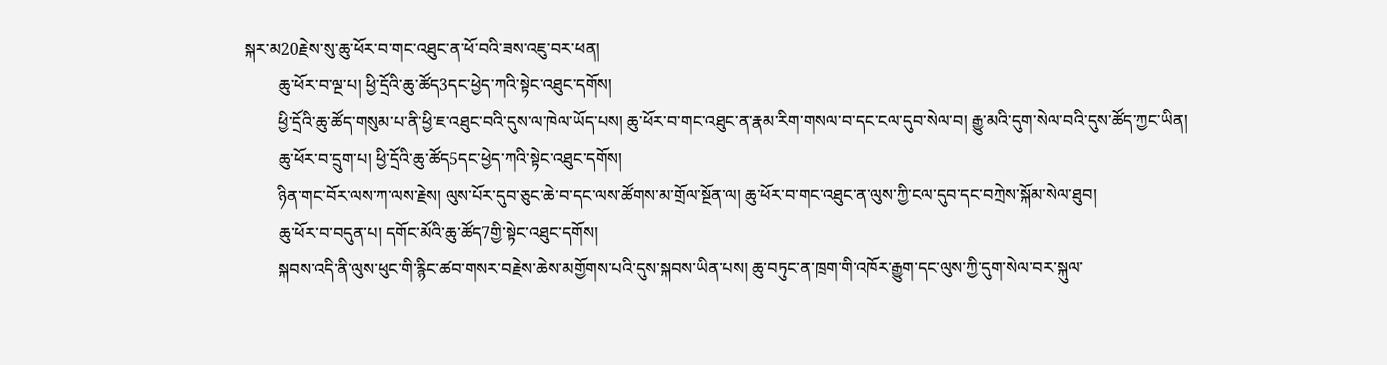སྐར་མ20རྗེས་སུ་ཆུ་ཕོར་བ་གང་འཐུང་ན་ཕོ་བའི་ཟས་འཇུ་བར་ཕན།
        ཆུ་ཕོར་བ་ལྔ་པ། ཕྱི་དྲོའི་ཆུ་ཚོད3དང་ཕྱེད་ཀའི་སྟེང་འཐུང་དགོས།
        ཕྱི་དྲོའི་ཆུ་ཚོད་གསུམ་པ་ནི་ཕྱི་ཇ་འཐུང་བའི་དུས་ལ་ཁེལ་ཡོད་པས། ཆུ་ཕོར་བ་གང་འཐུང་ན་རྣམ་རིག་གསལ་བ་དང་ངལ་དུབ་སེལ་བ། རྒྱུ་མའི་དུག་སེལ་བའི་དུས་ཚོད་ཀྱང་ཡིན།
        ཆུ་ཕོར་བ་དྲུག་པ། ཕྱི་དྲོའི་ཆུ་ཚོད5དང་ཕྱེད་ཀའི་སྟེང་འཐུང་དགོས།
        ཉིན་གང་བོར་ལས་ཀ་ལས་རྗེས། ལུས་པོར་དུབ་ཅུང་ཆེ་བ་དང་ལས་ཚོགས་མ་གྲོལ་སྔོན་ལ། ཆུ་ཕོར་བ་གང་འཐུང་ན་ལུས་ཀྱི་ངལ་དུབ་དང་བཀྲེས་སྐོམ་སེལ་ཐུབ།
        ཆུ་ཕོར་བ་བདུན་པ། དགོང་མོའི་ཆུ་ཚོད7གྱི་སྟེང་འཐུང་དགོས།
        སྐབས་འདི་ནི་ལུས་ཕུང་གི་རྙིང་ཚབ་གསར་བརྗེས་ཆེས་མགྱོགས་པའི་དུས་སྐབས་ཡིན་པས། ཆུ་བཏུང་ན་ཁྲག་གི་འཁོར་རྒྱུག་དང་ལུས་ཀྱི་དུག་སེལ་བར་སྐུལ་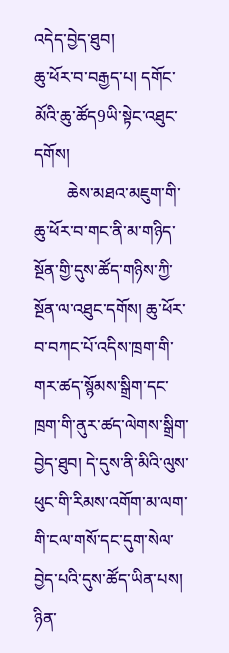འདེད་བྱེད་ཐུབ།
ཆུ་ཕོར་བ་བརྒྱད་པ། དགོང་མོའི་ཆུ་ཚོད9ཡི་སྟེང་འཐུང་དགོས།
        ཆེས་མཐའ་མཇུག་གི་ཆུ་ཕོར་བ་གང་ནི་མ་གཉིད་སྔོན་གྱི་དུས་ཚོད་གཉིས་ཀྱི་སྔོན་ལ་འཐུང་དགོས། ཆུ་ཕོར་བ་བཀང་པོ་འདིས་ཁྲག་གི་གར་ཚད་སྙོམས་སྒྲིག་དང་ཁྲག་གི་ནུར་ཚད་ལེགས་སྒྲིག་བྱེད་ཐུབ། དེ་དུས་ནི་མིའི་ལུས་ཕུང་གི་རིམས་འགོག་མ་ལག་གི་ངལ་གསོ་དང་དུག་སེལ་བྱེད་པའི་དུས་ཚོད་ཡིན་པས། ཉིན་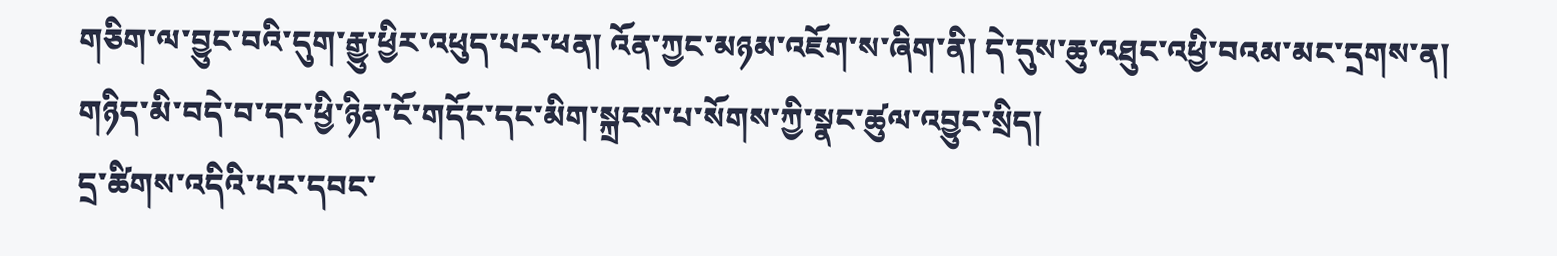གཅིག་ལ་བྱུང་བའི་དུག་རྒྱུ་ཕྱིར་འཕུད་པར་ཕན། འོན་ཀྱང་མཉམ་འཇོག་ས་ཞིག་ནི། དེ་དུས་ཆུ་འཐུང་འཕྱི་བའམ་མང་དྲགས་ན། གཉིད་མི་བདེ་བ་དང་ཕྱི་ཉིན་ངོ་གདོང་དང་མིག་སྐྲངས་པ་སོགས་ཀྱི་སྣང་ཚུལ་འབྱུང་སྲིད།
དྲ་ཚིགས་འདིའི་པར་དབང་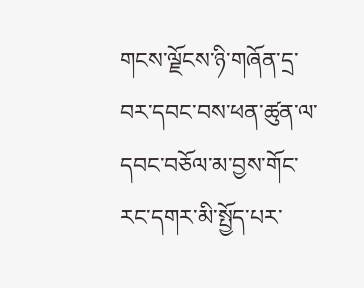གངས་ལྗོངས་ཉི་གཞོན་དྲ་བར་དབང་བས་ཕན་ཚུན་ལ་དབང་བཅོལ་མ་བྱས་གོང་རང་དགར་མི་སྤྱོད་པར་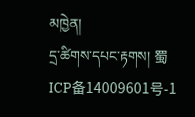མཁྱེན།
དྲ་ཚིགས་དཔང་རྟགས། 蜀ICP备14009601号-1